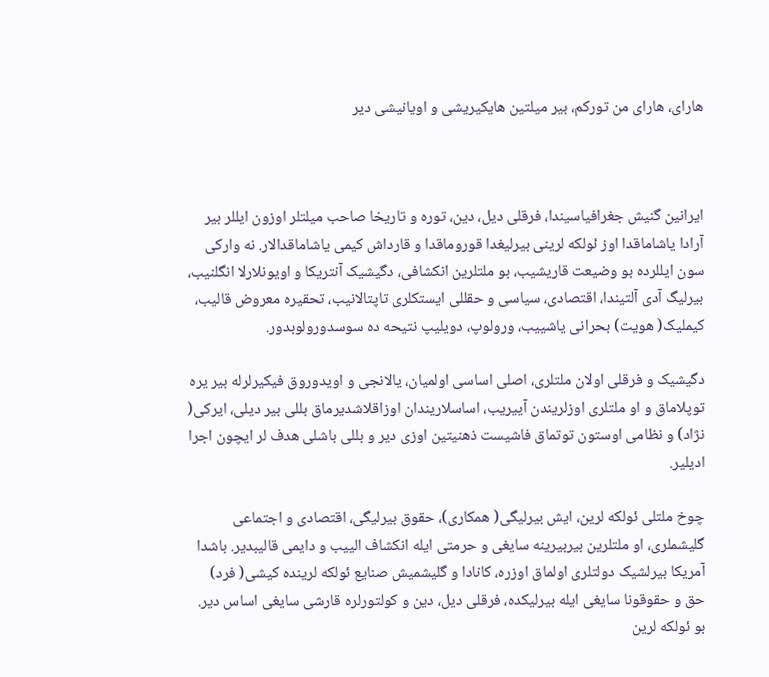هارای، هارای من تورکم، بیر میلتین هایکیریشی و اویانیشی دیر



ایرانین گنیش جغرافیاسیندا، فرقلی دیل، دین، توره و تاریخا صاحب میلتلر اوزون ایللر بیر آرادا یاشاماقدا اوز ئولکه لرینی بیرلیغدا قوروماقدا و قارداش کیمی یاشاماقدالار. نه وارکی سون ایللرده بو وضیعت قاریشیب، بو ملتلرین انکشافی، دگیشیک آنتریکا و اویونلارلا انگلنیب، بیرلیگ آدی آلتیندا، اقتصادی، سیاسی و حقللی ایستکلری تاپتالانیب، تحقیره معروض قالیب، کیملیک( هویت) بحرانی یاشییب، ورولوپ، دویلیپ نتیحه ده سوسدورولوبدور.

دگیشیک و فرقلی اولان ملتلری، اصلی اساسی اولمیان، یالانجی و اویدوروق فیکیرلرله بیر یره توپلاماق و او ملتلری اوزلریندن آییریب، اساسلاریندان اوزاقلاشدیرماق بللی بیر دیلی، ایرکی( نژاد) و نظامی اوستون توتماق فاشیست ذهنیتین اوزی دیر و بللی باشلی هدف لر ایچون اجرا ادیلیر.

چوخ ملتلی ئولکه لرین، ایش بیرلیگی( همکاری)، حقوق بیرلیگی، اقتصادی و اجتماعی گلیشملری، او ملتلرین بیربیرینه سایغی و حرمتی ایله انکشاف الییب و دایمی قالیبدیر. باشدا آمریکا بیرلشیک دولتلری اولماق اوزره، کانادا و گلیشمیش صنایع ئولکه لرینده کیشی( فرد) حق و حقوقونا سایغی ایله بیرلیکده، فرقلی دیل، دین و کولتورلره قارشی سایغی اساس دیر. بو ئولکه لرین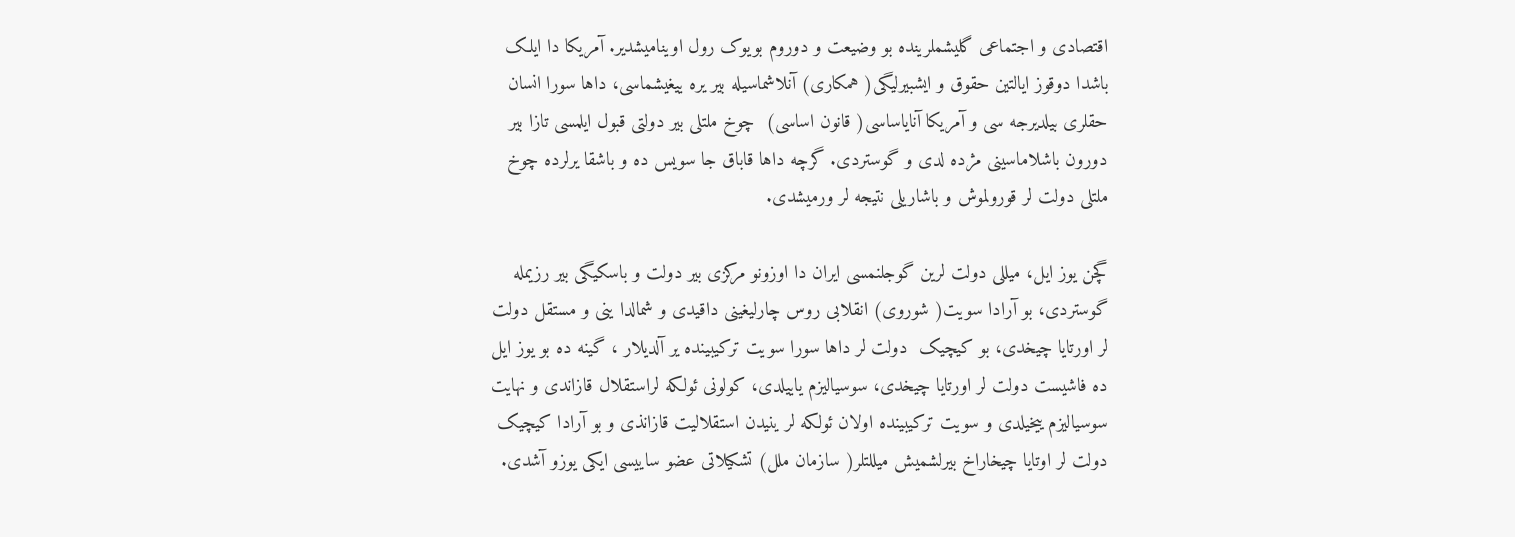اقتصادی و اجتماعی گلیشملرینده بو وضیعت و دوروم بویوک رول اوینامیشدیر. آمریکا دا ایلک باشدا دوقوز ایالتین حقوق و ایشبیرلیگی( همکاری) آنلاشماسیله بیر یره ییغیشماسی، داها سورا انسان حقلری بیلدیرجه سی و آمریکا آنایاساسی( قانون اساسی)  چوخ ملتلی بیر دولتی قبول ایلمسی تازا بیر دورون باشلاماسینی مژده لدی و گوستردی. گرچه داها قاباق جا سویس ده و باشقا یرلرده چوخ ملتلی دولت لر قورولموش و باشاریلی نتیجه لر ورمیشدی.

گچن یوز ایل، میللی دولت لرین گوجلنمسی ایران دا اوزونو مرکزی بیر دولت و باسکیگی بیر رزیمله گوستردی، بو آرادا سویت( شوروی) انقلابی روس چارلیغینی داقیدی و شمالدا ینی و مستقل دولت لر اورتایا چیخدی، بو کیچیک  دولت لر داها سورا سویت ترکیبینده یر آلدیلار ، گینه ده بو یوز ایل ده فاشیست دولت لر اورتایا چیخدی، سوسیالیزم یاییلدی، کولونی ئولکه لراستقلال قازاندی و نهایت سوسیالیزم ییخیلدی و سویت ترکیبینده اولان ئولکه لر ینیدن استقلالیت قازانذی و بو آرادا کیچیک دولت لر اوتایا چیخاراخ بیرلشمیش میللتلر( سازمان ملل) تشکیلاتی عضو ساییسی ایکی یوزو آشدی.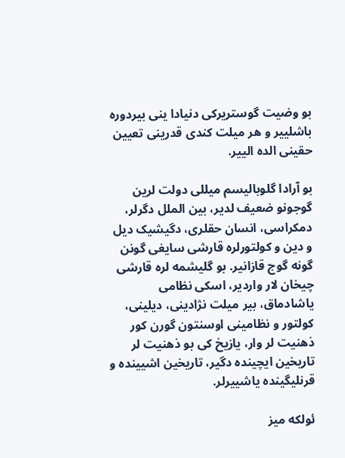بو وضیت گوستریرکی دنیادا ینی بیردوره باشلییر و هر میلت کندی قدرینی تعیین حقینی الده الییر.

بو آرادا گلوبالیسم میللی دولت لرین گوجونو ضعیف لدیر، بین الملل دگرلر، دمکراسی، انسان حقلری، دگیشیک دیل و دین و کولتورلره قارشی سایغی گونن گونه گوج قازانیر. بو گلیشمه لره قارشی چیخان لار واردیر، اسکی نظامی یاشادماق، بیر میلت نژادینی، دیلینی، کولتور و نظامینی اوسنتون گورن کور ذهنیت لر وار، یازیخ کی بو ذهنیت لر تاریخین ایچینده دگیر، تاریخین اشیینده و قرنلیگینده یاشییرلر.

ئولکه میز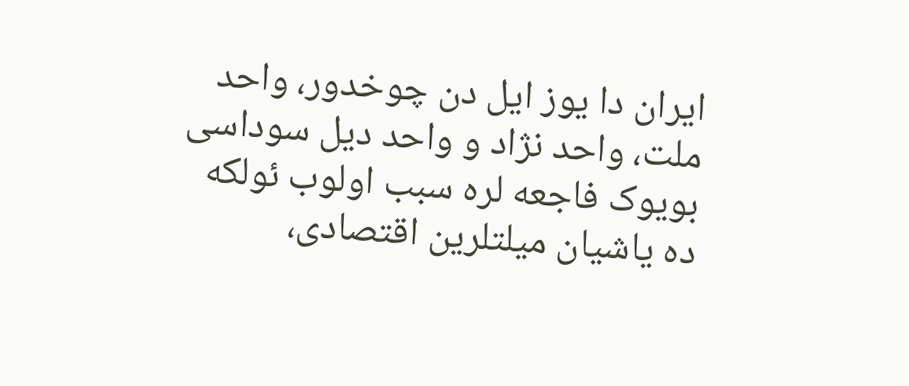ایران دا یوز ایل دن چوخدور، واحد ملت، واحد نژاد و واحد دیل سوداسی بویوک فاجعه لره سبب اولوب ئولکه ده یاشیان میلتلرین اقتصادی،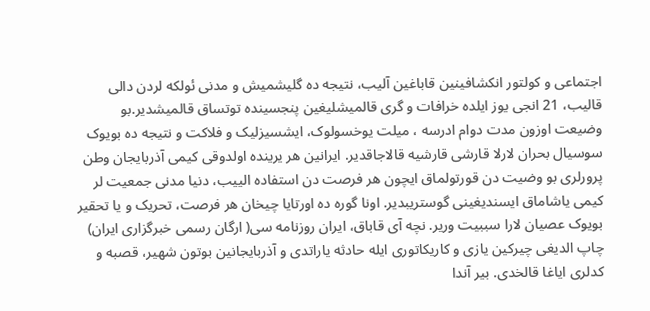اجتماعی و کولتور انکشافینین قاباغین آلیب، نتیجه ده گلیشمیش و مدنی ئولکه لردن دالی قالیب، 21 انجی یوز ایلده خرافات و گری قالمیشلیغین پنجسینده توتساق قالمیشدیر.بو وضیعت اوزون مدت دوام ادرسه ، میلت یوخسولوک، ایشسیزلیک و فلاکت و نتیجه ده بویوک سوسیال بحران لارلا قارشی قارشیه قالاجاقدیر. ایرانین هر یرینده اولدوقی کیمی آذربایجان وطن پرورلری بو وضیت دن قورتولماق ایچون هر فرصت دن استفاده الییب، دنیا مدنی جمعیت لر کیمی یاشاماق ایسندیغینی گوستریبدیر. اونا گوره ده اورتایا چیخان هر فرصت، تحریک و یا تحقیر بویوک عصیان لارا سببیت وریر. نچه آی قاباق، ایران روزنامه سی( ارگان رسمی خبرگزاری ایران) چاپ الدیغی چیرکین یازی و کاریکاتوری ایله حادثه یاراتدی و آذربایجانین بوتون شهیر، قصبه و کدلری ایاغا قالخدی. بیر آندا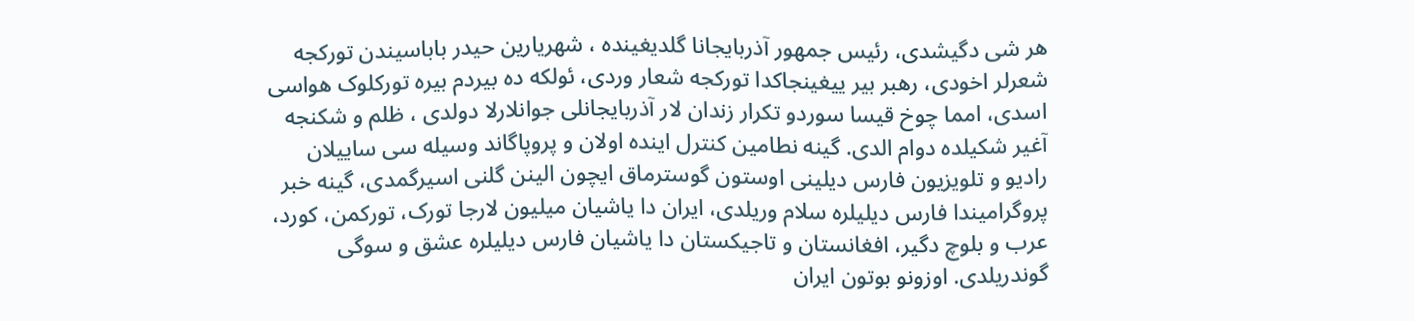هر شی دگیشدی، رئیس جمهور آذربایجانا گلدیغینده ، شهریارین حیدر باباسیندن تورکجه شعرلر اخودی، رهبر بیر ییغینجاکدا تورکجه شعار وردی، ئولکه ده بیردم بیره تورکلوک هواسی اسدی، امما چوخ قیسا سوردو تکرار زندان لار آذربایجانلی جوانلارلا دولدی ، ظلم و شکنجه آغیر شکیلده دوام الدی. گینه نطامین کنترل اینده اولان و پروپاگاند وسیله سی ساییلان رادیو و تلویزیون فارس دیلینی اوستون گوسترماق ایچون الینن گلنی اسیرگمدی، گینه خبر پروگرامیندا فارس دیلیلره سلام وریلدی، ایران دا یاشیان میلیون لارجا تورک، تورکمن، کورد، عرب و بلوچ دگیر، افغانستان و تاجیکستان دا یاشیان فارس دیلیلره عشق و سوگی گوندریلدی. اوزونو بوتون ایران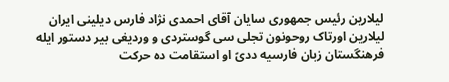لیلارین رئیس جمهوری سایان آقای احمدی نژاد فارس دیلینی ایران لیلارین اورتاک روحونون تجلی سی گوستردی و وردیغی بیر دستور ایله  فرهنگستان زبان فارسیه ددیً او استقامت ده حرکت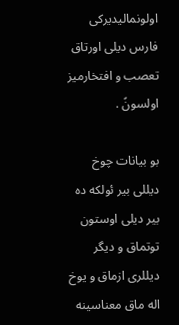اولونمالیدیرکی فارس دیلی اورتاق تعصب و افتخارمیز اولسونً .

بو بیانات چوخ دیللی بیر ئولکه ده بیر دیلی اوستون توتماق و دیگر دیللری ازماق و یوخ اله ماق معناسینه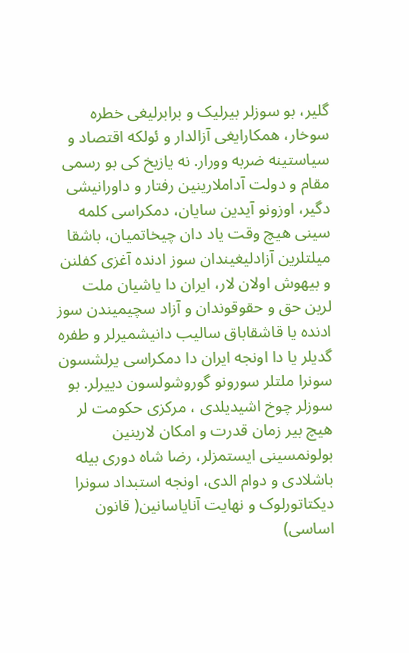گلیر، بو سوزلر بیرلیک و برابرلیغی خطره سوخار، همکارایغی آزالدار و ئولکه اقتصاد و سیاستینه ضربه وورار. نه یازیخ کی بو رسمی مقام و دولت آداملارینین رفتار و داورانیشی دگیر، اوزونو آیدین سایان، دمکراسی کلمه سینی هیچ وقت یاد دان چیخاتمیان، باشقا میلتلرین آزادلیغیندان سوز ادنده آغزی کفلنن و بیهوش اولان لار، ایران دا یاشیان ملت لرین حق و حقوقوندان و آزاد سچیمیندن سوز ادنده یا قاشقاباق سالیب دانیشمیرلر و طفره گدیلر یا دا اونجه ایران دا دمکراسی یرلشسون سونرا ملتلر سورونو گوروشولسون دییرلر. بو سوزلر چوخ اشیدیلدی ، مرکزی حکومت لر هیچ بیر زمان قدرت و امکان لارینین بولونمسینی ایستمزلر، رضا شاه دوری بیله باشلادی و دوام الدی، اونجه استبداد سونرا دیکتاتورلوک و نهایت آنایاسانین( قانون اساسی)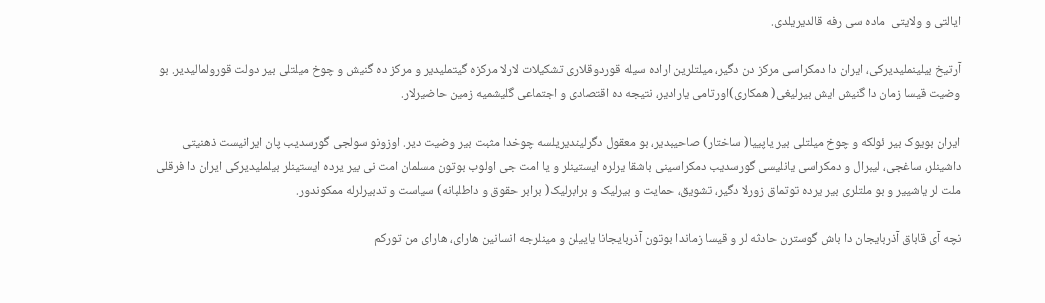ایالتی و ولایتی  ماده سی رفه قالدیریلدی.

آرتیخ بیلینملیدیرکی، ایران دا دمکراسی مرکز دن دگیر، میلتلرین اراده سیله قوردوقلاری تشکیلات لارلا مرکزه گیتملیدیر و مرکز ده گنیش و چوخ میلتلی بیر دولت قورولمالیدیر. بو وضیت قیسا زمان دا گنیش ایش بیرلیغی( همکاری)اورتامی یارادیر، نتیجه ده اقتصادی و اجتماعی گلیشمیه زمین حاضیرلار.

ایران بویوک بیر ئولکه و چوخ میلتلی بیر یاپییا( ساختار) صاحیبدیر، بو معقول دگرلیندیریلسه چوخدا مثبت بیر وضیت دیر. اوزونو سولجی گورسدیب پان ایرانیست ذهنیتی داشینلر، ساغجی، لیبرال و دمکراسی یانلیسی گورسدیب دمکراسینی باشقا یرلره ایستینلر و یا امت جی اولوب بوتون مسلمان امت نی بیر یرده ایستینلر بیلملیدیرکی ایران دا فرقلی ملت لر یاشییر و بو ملتلری بیر یرده توتماق زورلا دگیر، تشویق، حمایت و بیرلیک و برابرلیک( برابر حقوق و داطلبانه) سیاست و تدبیرلرله ممکوندور.

نچه آی قاباق آذربایجان دا باش گوسترن حادثه لر و قیسا زماندا بوتون آذربایجانا یاییلن و مینلرجه انسانین هارای، هارای من تورکم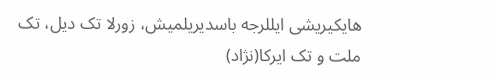هایکیریشی ایللرجه باسدیریلمیش، زورلا تک دیل، تک ملت و تک ایرکا(نژاد)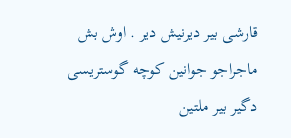قارشی بیر دیرنیش دیر . اوش بش ماجراجو جوانین کوچه گوستریسی دگیر بیر ملتین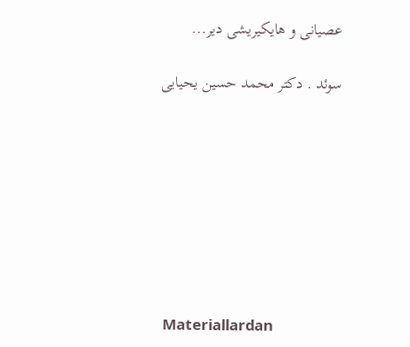عصیانی و هایکیریشی دیر...

سوئد . دکتر محمد حسین یحیایی








 Materiallardan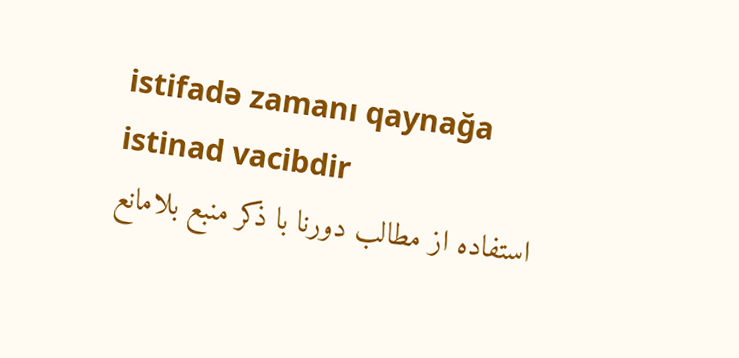istifadə zamanı qaynağa istinad vacibdir
استفاده از مطالب دورنا با ذكر منبع بلامانع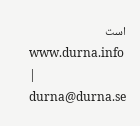است
www.durna.info | durna@durna.se